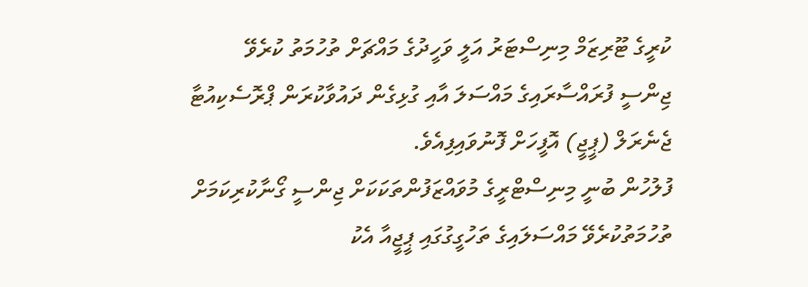ކުރީގެ ޓޫރިޒަމް މިނިސްޓަރު އަލީ ވަހީދުގެ މައްޗަށް ތުހުމަތު ކުރެވޭ ޖިންސީ ފުރައްސާރައިގެ މައްސަލަ އާއި ގުޅިގެން ދައުވާކުރަން ޕްރޮސެކިއުޓާ ޖެނެރަލް (ޕީޖީ) އޮފީހަށް ފޮނުވައިފިއެވެ.
ފުލުހުން ބުނީ މިނިސްޓްރީގެ މުވައްޒަފުންތަކަކަށް ޖިންސީ ގޯނާކުރިކަމަށް ތުހުމަތުކުރެވޭ މައްސަލައިގެ ތަހުގީގުގައި ޕީޖީއާ އެކު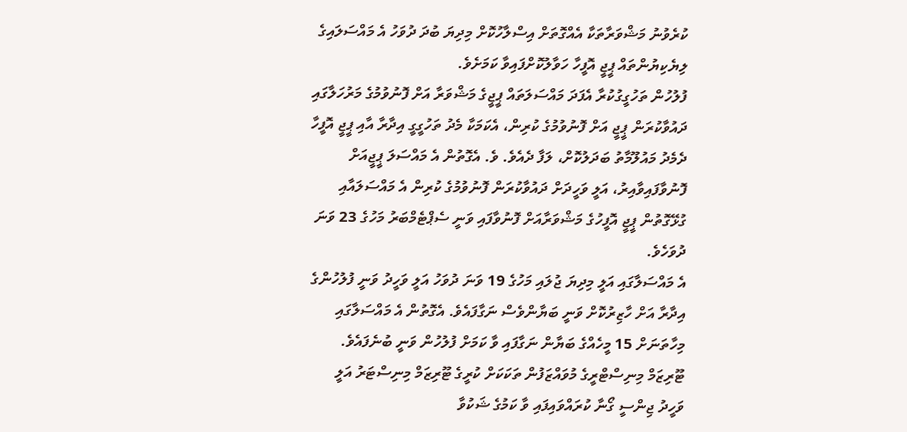ކުރެވުނު މަޝްވަރާތަކާ އެއްގޮތަށް އިސްލާހުކޮށް މިދިޔަ ބުދަ ދުވަހު އެ މައްސަލައިގެ ލިޔެކިޔުންތައް ޕީޖީ އޮފީހާ ހަވާލުކޮށްފައިވާ ކަމަށެވެ.
ފުލުހުން ތަހުގީގުކުރާ އެފަދަ މައްސަލަތައް ޕީޖީގެ މަޝްވަރާ އަށް ފޮނުވުމުގެ މަރުހަލާގައި ދައުވާކުރަން ޕީޖީ އަށް ފޮނުވުމުގެ ކުރިން، އެކަމަކާ މެދު ތަހުގީގީ އިދާރާ އާއި ޕީޖީ އޮފީހާ ދެމެދު މައުލޫމާތު ބަދަލުކޮށް، ލަފާ ދެއެވެ. ވެ. އެގޮތުން އެ މައްސަލަ ޕީޖީއަށް ފޮނުވާފައިވާއިރު، އަލީ ވަހީދަށް ދައުވާކުރަން ފޮނުވުމުގެ ކުރިން އެ މައްސަލައާއި ގުޅޭގޮތުން ޕީޖީ އޮފީހުގެ މަޝްވަރާއަށް ފޮނުވާފައި ވަނީ ސެޕްޓެމްބަރު މަހުގެ 23 ވަނަ ދުވަހެވެ.
އެ މައްސަލާގައި އަލީ މިދިޔަ ޖުލައި މަހުގެ 19 ވަނަ ދުވަހު އަލީ ވަހީދު ވަނީ ފުލުހުންގެ އިދާރާ އަށް ހާޒިރުކޮށް ވަނީ ބަޔާންވެސް ނަގާފައެވެ. އެގޮތުން އެ މައްސަލާގައި މިހާތަނަށް 15 މީހެއްގެ ބަޔާން ނަގާފައި ވާ ކަމަށް ފުލުހުން ވަނީ ބުނެފައެވެ.
ޓޫރިޒަމް މިނިސްޓްރީގެ މުވައްޒަފުން ތަކަކަށް ކުރީގެ ޓޫރިޒަމް މިނިސްޓަރު އަލީ ވަހީދު ޖިންސީ ގޯނާ ކުރައްވައިފައި ވާ ކަމުގެ ޝަކުވާ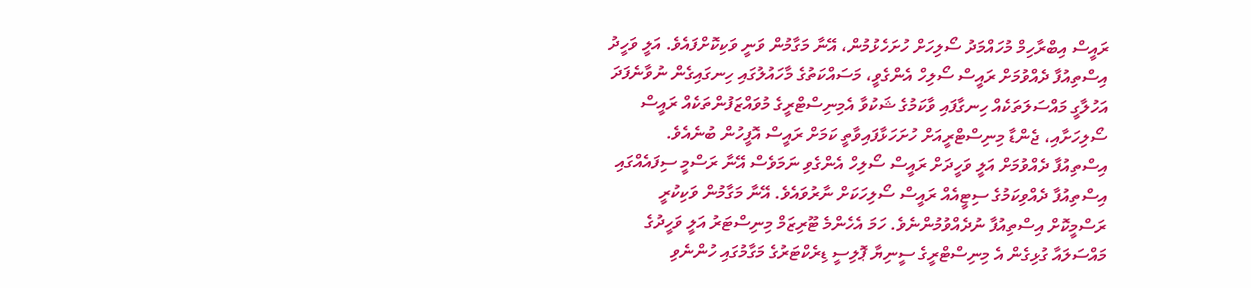ރައީސް އިބްރާހިމް މުހައްމަދު ސޯލިހަށް ހުށަހެޅުމުން، އޭނާ މަގާމުން ވަނީ ވަކިކޮށްފައެވެ. އަލީ ވަހީދު އިސްތިއުފާ ދެއްވުމަށް ރައީސް ސޯލިހް އެންގެވީ، މަސައްކަތުގެ މާހައުލުގައި ހިނގައިގެން ނުވާނެފަދަ އަހުލާގީ މައްސަލަތަކެއް ހިނގާފައި ވާކަމުގެ ޝަކުވާ އެމިނިސްޓްރީގެ މުވައްޒަފުންތަކެއް ރައީސް ސޯލިހަށާއި، ޖެންޑާ މިނިސްޓްރީއަށް ހުށަހަޅާފައިވާތީ ކަމަށް ރައީސް އޮފީހުން ބުނެއެވެ.
އިސްތިއުފާ ދެއްވުމަށް އަލީ ވަހީދަށް ރައީސް ސޯލިހް އެންގެވި ނަމަވެސް އޭނާ ރަސްމީ ސިފައެއްގައި އިސްތިއުފާ ދެއްވިކަމުގެ ސިޓީއެއް ރައީސް ސޯލިހަކަށް ނާރުވައެވެ. އޭނާ މަގާމުން ވަކިކުރީ ރަސްމީކޮށް އިސްތިއުފާ ނުދެއްވުމުންނެވެ. ހަމަ އެހެންމެ ޓޫރިޒަމް މިނިސްޓަރު އަލީ ވަހީދުގެ މައްސަލައާ ގުޅިގެން އެ މިނިސްޓްރީގެ ސީނިޔާ ޕޮލިސީ ޑިރެކްޓަރުގެ މަގާމުގައި ހުންނެވި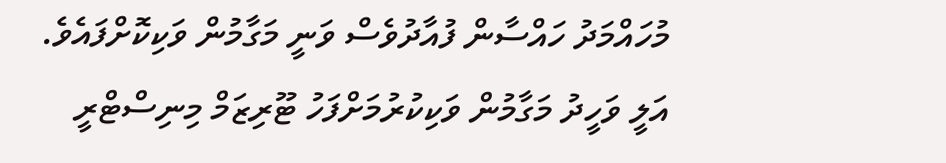މުހައްމަދު ހައްސާން ފުއާދުވެސް ވަނީ މަގާމުން ވަކިކޮށްފައެވެ.
އަލީ ވަހީދު މަގާމުން ވަކިކުރުމަށްފަހު ޓޫރިޒަމް މިނިސްޓްރީ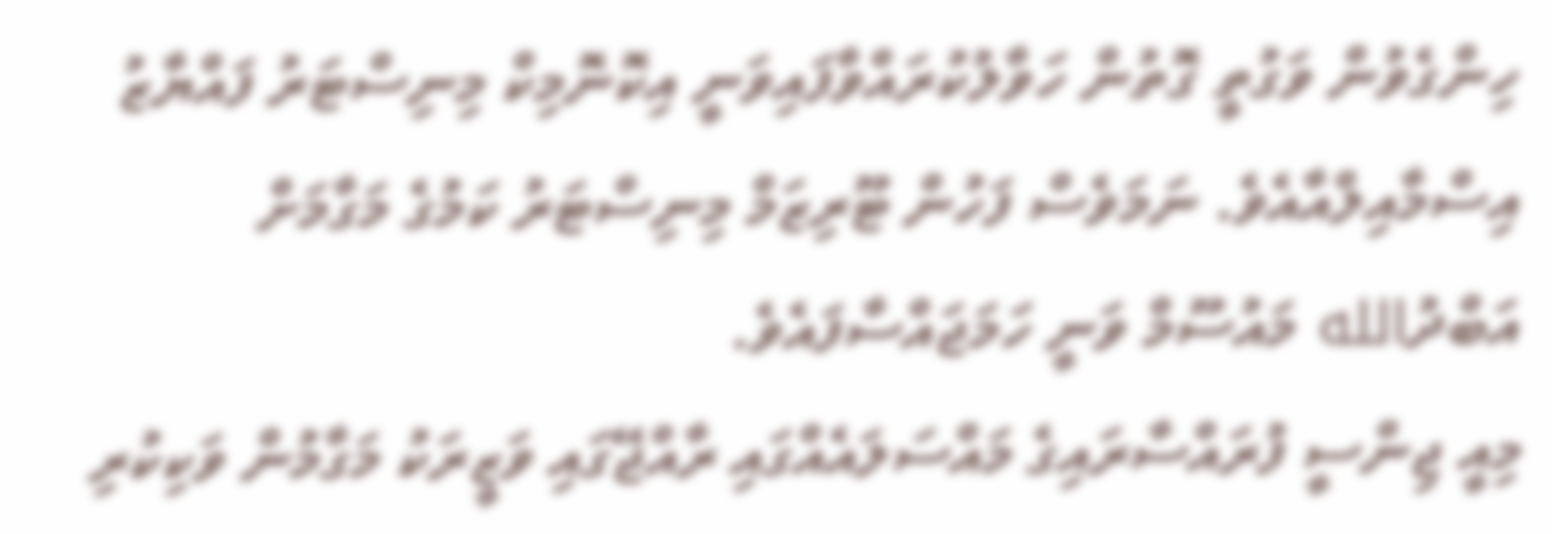ހިންގެވުން ވަގުތީ ގޮތުން ހަވާލުކުރައްވާފައިވަނީ އިކޮނޮމިކް މިނިސްޓަރު ފައްޔާޒު އިސްމާއިލްއާއެވެ. ނަމަވެސް ފަހުން ޓޫރިޒަމް މިނިސްޓަރު ކަމުގެ މަގާމަށް އަބްދުالله މައުސޫމް ވަނީ ހަމަޖައްސާފައެވެ.
މިއީ ޖިންސީ ފުރައްސާރައިގެ މައްސަލައެއްގައި ރާއްޖޭގައި ވަޒީރަކު މަގާމުން ވަކިކުރި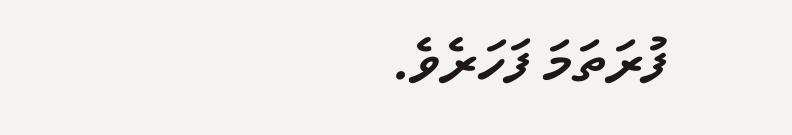ފުރަތަމަ ފަހަރެވެ.